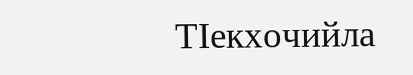ТIекхочийла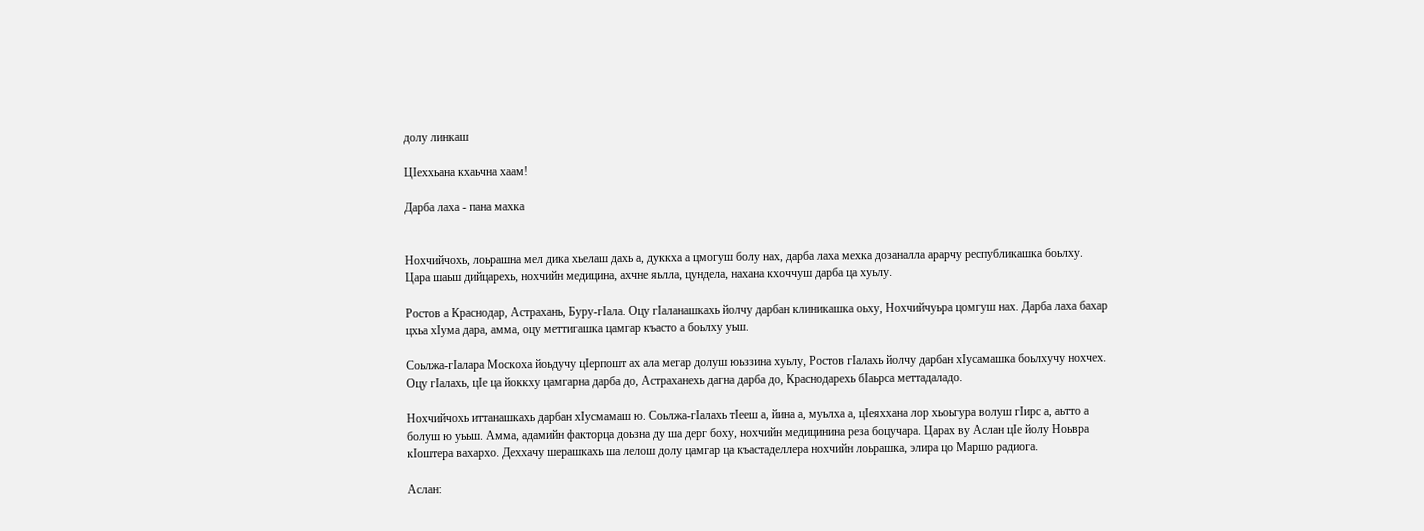долу линкаш

ЦIеххьана кхаьчна хаам!

Дарба лаха - пана махка


Нохчийчохь, лоьрашна мел дика хьелаш дахь а, дуккха а цмогуш болу нах, дарба лаха мехка дозаналла арарчу республикашка боьлху. Цара шаьш дийцарехь, нохчийн медицина, ахчне яьлла, цундела, нахана кхоччуш дарба ца хуьлу.

Ростов а Краснодар, Астрахань, Буру-гIала. Оцу гIаланашкахь йолчу дарбан клиникашка оьху, Нохчийчуьра цомгуш нах. Дарба лаха бахар цхьа хIума дара, амма, оцу меттигашка цамгар къасто а боьлху уьш.

Соьлжа-гIалара Москоха йоьдучу цIерпошт ах ала мегар долуш юьззина хуьлу, Ростов гIалахь йолчу дарбан хIусамашка боьлхучу нохчех. Оцу гIалахь, цIе ца йоккху цамгарна дарба до, Астраханехь дагна дарба до, Краснодарехь бIаьрса меттадаладо.

Нохчийчохь иттанашкахь дарбан хIусмамаш ю. Соьлжа-гIалахь тIееш а, йина а, муьлха а, цIеяххана лор хьоьгура волуш гIирс а, аьтто а болуш ю уььш. Амма, адамийн факторца доьзна ду ша дерг боху, нохчийн медицинина реза боцучара. Царах ву Аслан цIе йолу Ноьвра кIоштера вахархо. Деххачу шерашкахь ша лелош долу цамгар ца къастаделлера нохчийн лоьрашка, элира цо Маршо радиога.

Аслан: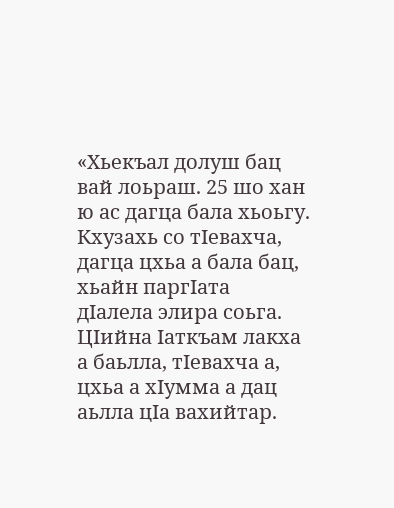«Хьекъал долуш бац вай лоьраш. 25 шо хан ю ас дагца бала хьоьгу. Кхузахь со тIевахча, дагца цхьа а бала бац, хьайн паргIата дIалела элира соьга. ЦIийна Iаткъам лакха а баьлла, тIевахча а, цхьа а хIумма а дац аьлла цIа вахийтар.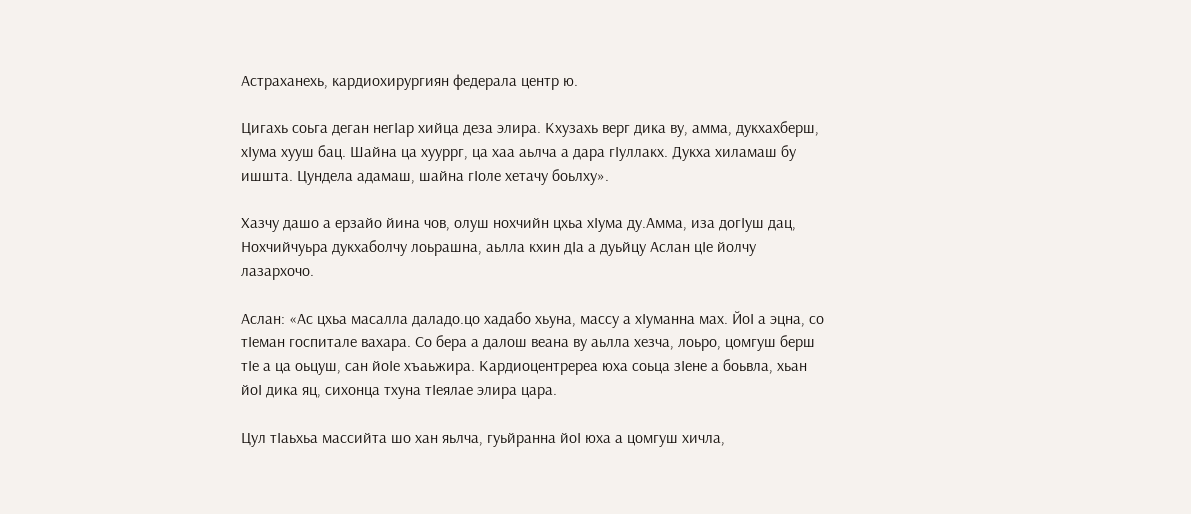Астраханехь, кардиохирургиян федерала центр ю.

Цигахь соьга деган негIар хийца деза элира. Кхузахь верг дика ву, амма, дукхахберш, хIума хууш бац. Шайна ца хууррг, ца хаа аьлча а дара гIуллакх. Дукха хиламаш бу ишшта. Цундела адамаш, шайна гIоле хетачу боьлху».

Хазчу дашо а ерзайо йина чов, олуш нохчийн цхьа хIума ду.Амма, иза догIуш дац, Нохчийчуьра дукхаболчу лоьрашна, аьлла кхин дIа а дуьйцу Аслан цIе йолчу лазархочо.

Аслан: «Ас цхьа масалла даладо.цо хадабо хьуна, массу а хIуманна мах. ЙоI а эцна, со тIеман госпитале вахара. Со бера а далош веана ву аьлла хезча, лоьро, цомгуш берш тIе а ца оьцуш, сан йоIе хъаьжира. Кардиоцентререа юха соьца зIене а боьвла, хьан йоI дика яц, сихонца тхуна тIеялае элира цара.

Цул тIаьхьа массийта шо хан яьлча, гуьйранна йоI юха а цомгуш хичла,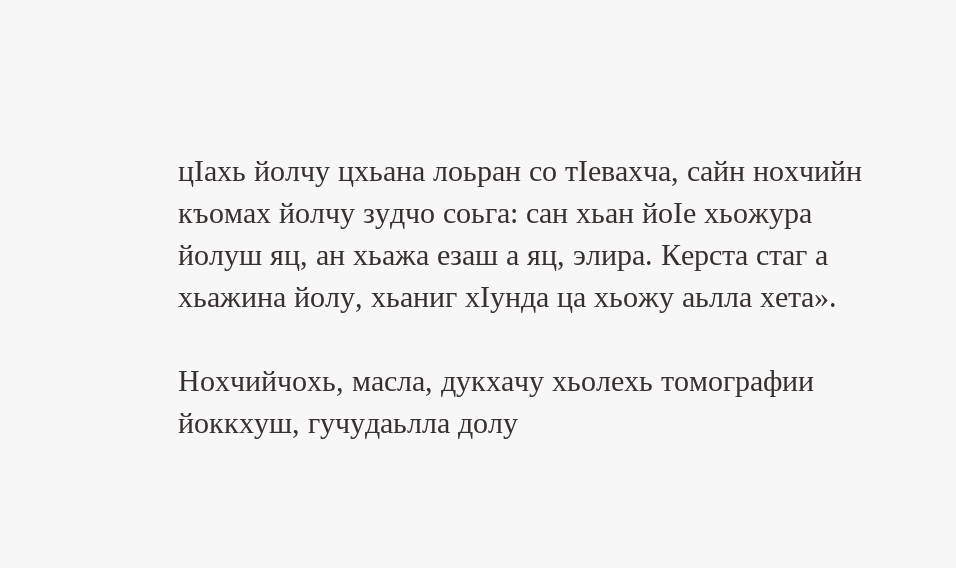цIахь йолчу цхьана лоьран со тIевахча, сайн нохчийн къомах йолчу зудчо соьга: сан хьан йоIе хьожура йолуш яц, ан хьажа езаш а яц, элира. Керста стаг а хьажина йолу, хьаниг хIунда ца хьожу аьлла хета».

Нохчийчохь, масла, дукхачу хьолехь томографии йоккхуш, гучудаьлла долу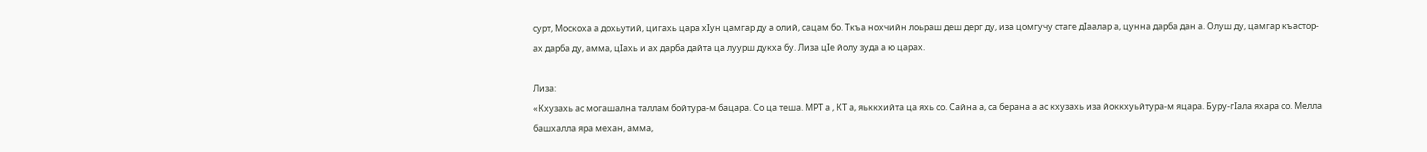сурт, Москоха а дохьутий, цигахь цара хIун цамгар ду а олий, сацам бо. Ткъа нохчийн лоьраш деш дерг ду, иза цомгучу стаге дIаалар а, цунна дарба дан а. Олуш ду, цамгар къастор-ах дарба ду, амма, цIахь и ах дарба дайта ца луурш дукха бу. Лиза цIе йолу зуда а ю царах.

Лиза:
«Кхузахь ас могашална таллам бойтура-м бацара. Со ца теша. МРТ а , КТ а, яьккхийта ца яхь со. Сайна а, са берана а ас кхузахь иза йоккхуьйтура-м яцара. Буру-гIала яхара со. Мелла башхалла яра механ, амма,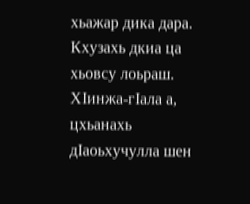хьажар дика дара. Кхузахь дкиа ца хьовсу лоьраш. ХIинжа-гIала а, цхьанахь дIаоьхучулла шен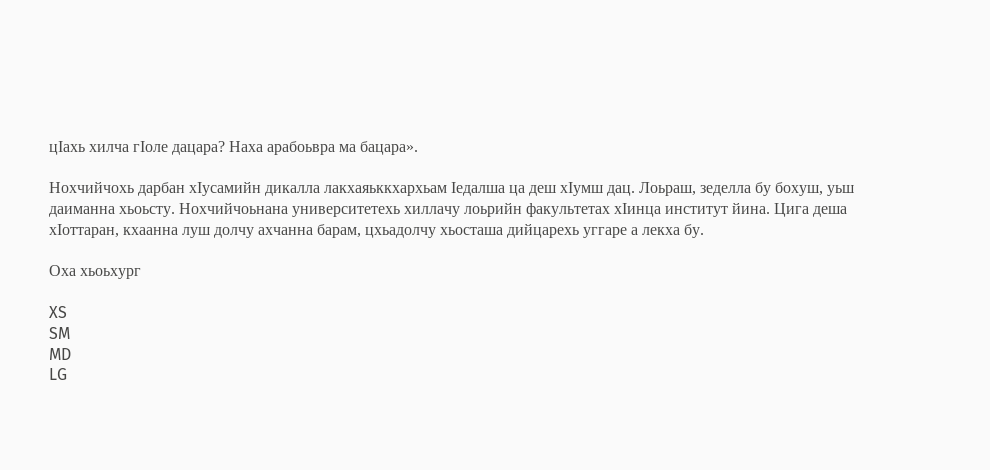цIахь хилча гIоле дацара? Наха арабоьвра ма бацара».

Нохчийчохь дарбан хIусамийн дикалла лакхаяьккхархьам Iедалша ца деш хIумш дац. Лоьраш, зеделла бу бохуш, уьш даиманна хьоьсту. Нохчийчоьнана университетехь хиллачу лоьрийн факультетах хIинца институт йина. Цига деша хIоттаран, кхаанна луш долчу ахчанна барам, цхьадолчу хьосташа дийцарехь уггаре а лекха бу.

Оха хьоьхург

XS
SM
MD
LG